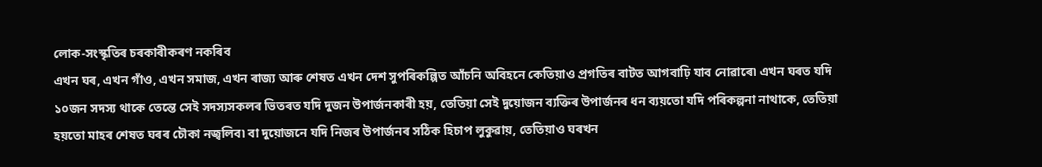লোক-সংস্কৃতিৰ চৰকাৰীকৰণ নকৰিব
এখন ঘৰ, এখন গাঁও, এখন সমাজ, এখন ৰাজ্য আৰু শেষত এখন দেশ সুপৰিকল্পিত আঁচনি অবিহনে কেতিয়াও প্ৰগতিৰ বাটত আগবাঢ়ি যাব নোৱাৰে৷ এখন ঘৰত যদি ১০জন সদস্য থাকে তেন্তে সেই সদস্যসকলৰ ভিতৰত যদি দুজন উপাৰ্জনকাৰী হয়, তেতিয়া সেই দুয়োজন ব্যক্তিৰ উপাৰ্জনৰ ধন ব্যয়তো যদি পৰিকল্পনা নাথাকে, তেতিয়া হয়তো মাহৰ শেষত ঘৰৰ চৌকা নজ্বলিব৷ বা দুয়োজনে যদি নিজৰ উপাৰ্জনৰ সঠিক হিচাপ লুকুৱায়, তেতিয়াও ঘৰখন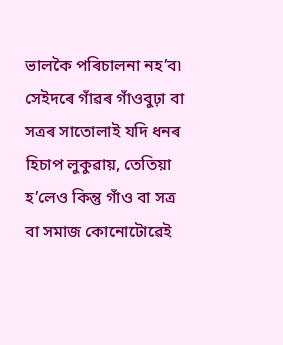ভালকৈ পৰিচালনা নহ’ব৷ সেইদৰে গাঁৱৰ গাঁওবুঢ়া বা সত্ৰৰ সাতোলাই যদি ধনৰ হিচাপ লুকুৱায়, তেতিয়া হ’লেও কিন্তু গাঁও বা সত্ৰ বা সমাজ কোনোটোৱেই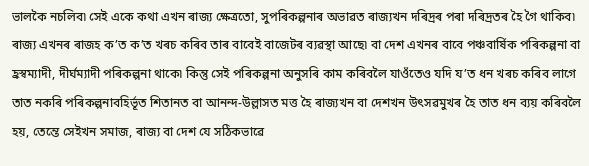ভালকৈ নচলিব৷ সেই একে কথা এখন ৰাজ্য ক্ষেত্ৰতো, সুপৰিকল্পনাৰ অভাৱত ৰাজ্যখন দৰিদ্ৰৰ পৰা দৰিদ্ৰতৰ হৈ গৈ থাকিব৷ ৰাজ্য এখনৰ ৰাজহ ক’ত ক’ত খৰচ কৰিব তাৰ বাবেই বাজেটৰ ব্যৱস্থা আছে৷ বা দেশ এখনৰ বাবে পঞ্চবাৰ্ষিক পৰিকল্পনা বা হ্ৰস্বম্যাদী, দীৰ্ঘম্যাদী পৰিকল্পনা থাকে৷ কিন্তু সেই পৰিকল্পনা অনুসৰি কাম কৰিবলৈ যাওঁতেও যদি য’ত ধন খৰচ কৰিব লাগে তাত নকৰি পৰিকল্পনাবহিৰ্ভূত শিতানত বা আনন্দ-উল্লাসত মত্ত হৈ ৰাজ্যখন বা দেশখন উৎসৱমুখৰ হৈ তাত ধন ব্যয় কৰিবলৈ হয়, তেন্তে সেইখন সমাজ, ৰাজ্য বা দেশ যে সঠিকভাৱে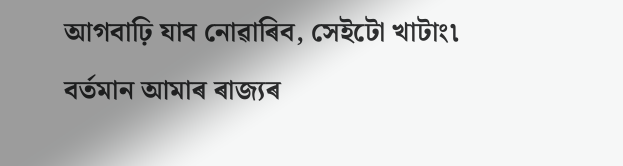আগবাঢ়ি যাব নোৱাৰিব, সেইটো খাটাং৷
বৰ্তমান আমাৰ ৰাজ্যৰ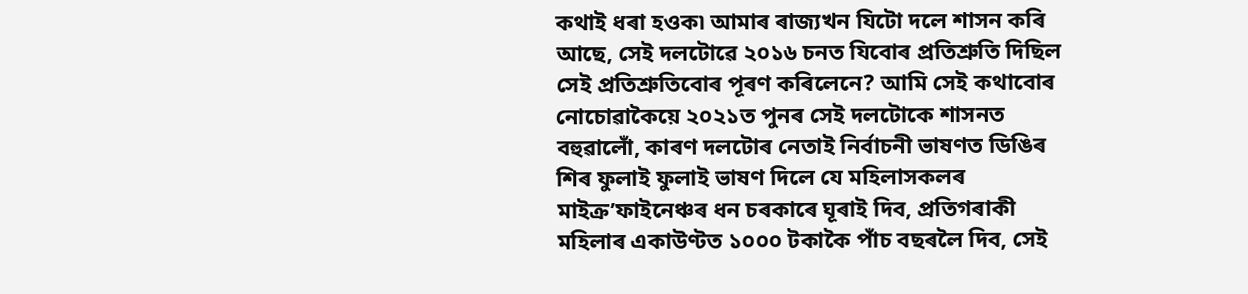কথাই ধৰা হওক৷ আমাৰ ৰাজ্যখন যিটো দলে শাসন কৰি আছে, সেই দলটোৱে ২০১৬ চনত যিবোৰ প্ৰতিশ্ৰুতি দিছিল সেই প্ৰতিশ্ৰুতিবোৰ পূৰণ কৰিলেনে? আমি সেই কথাবোৰ নোচোৱাকৈয়ে ২০২১ত পুনৰ সেই দলটোকে শাসনত বহুৱালোঁ, কাৰণ দলটোৰ নেতাই নিৰ্বাচনী ভাষণত ডিঙিৰ শিৰ ফুলাই ফুলাই ভাষণ দিলে যে মহিলাসকলৰ মাইক্ৰ’ফাইনেঞ্চৰ ধন চৰকাৰে ঘূৰাই দিব, প্ৰতিগৰাকী মহিলাৰ একাউণ্টত ১০০০ টকাকৈ পাঁচ বছৰলৈ দিব, সেই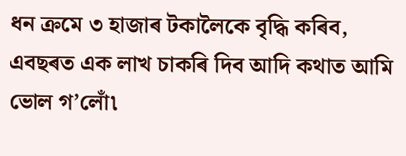ধন ক্ৰমে ৩ হাজাৰ টকালৈকে বৃদ্ধি কৰিব, এবছৰত এক লাখ চাকৰি দিব আদি কথাত আমি ভোল গ’লোঁ৷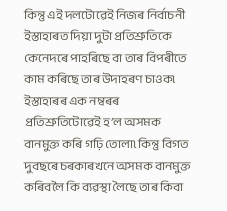কিন্তু এই দলটোৱেই নিজৰ নিৰ্বাচনী ইস্তাহাৰত দিয়া দুটা প্ৰতিশ্ৰুতিকে কেনেদৰে পাহৰিছে বা তাৰ বিপৰীতে কাম কৰিছে তাৰ উদাহৰণ চাওক৷ ইস্তাহাৰৰ এক নম্বৰৰ প্ৰতিশ্ৰুতিটোৱেই হ’ল অসমক বানমুক্ত কৰি গঢ়ি তোলা৷ কিন্তু বিগত দুবছৰে চৰকাৰখনে অসমক বানমুক্ত কৰিবলৈ কি ব্যৱস্থা লৈছে তাৰ কিবা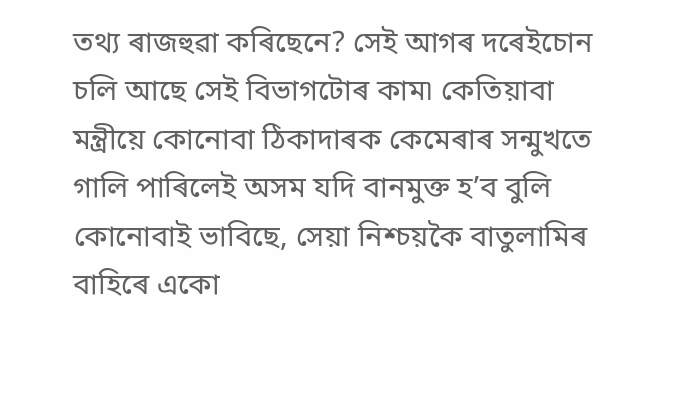তথ্য ৰাজহুৱা কৰিছেনে? সেই আগৰ দৰেইচোন চলি আছে সেই বিভাগটোৰ কাম৷ কেতিয়াবা মন্ত্ৰীয়ে কোনোবা ঠিকাদাৰক কেমেৰাৰ সন্মুখতে গালি পাৰিলেই অসম যদি বানমুক্ত হ’ব বুলি কোনোবাই ভাবিছে, সেয়া নিশ্চয়কৈ বাতুলামিৰ বাহিৰে একো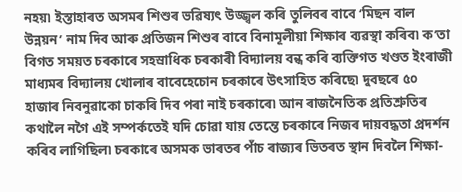নহয়৷ ইস্তাহাৰত অসমৰ শিশুৰ ভৱিষ্যৎ উজ্জ্বল কৰি তুলিবৰ বাবে ‘মিছন বাল উন্নয়ন’ নাম দিব আৰু প্ৰতিজন শিশুৰ বাবে বিনামূলীয়া শিক্ষাৰ ব্যৱস্থা কৰিব৷ ক’তা বিগত সময়ত চৰকাৰে সহস্ৰাধিক চৰকাৰী বিদ্যালয় বন্ধ কৰি ব্যক্তিগত খণ্ডত ইংৰাজী মাধ্যমৰ বিদ্যালয় খোলাৰ বাবেহেচোন চৰকাৰে উৎসাহিত কৰিছে৷ দুবছৰে ৫০ হাজাৰ নিবনুৱাকো চাকৰি দিব পৰা নাই চৰকাৰে৷ আন ৰাজনৈতিক প্ৰতিশ্ৰুতিৰ কথালৈ নগৈ এই সম্পৰ্কতেই যদি চোৱা যায় তেন্তে চৰকাৰে নিজৰ দায়বদ্ধতা প্ৰদৰ্শন কৰিব লাগিছিল৷ চৰকাৰে অসমক ভাৰতৰ পাঁচ ৰাজ্যৰ ভিতৰত স্থান দিবলৈ শিক্ষা-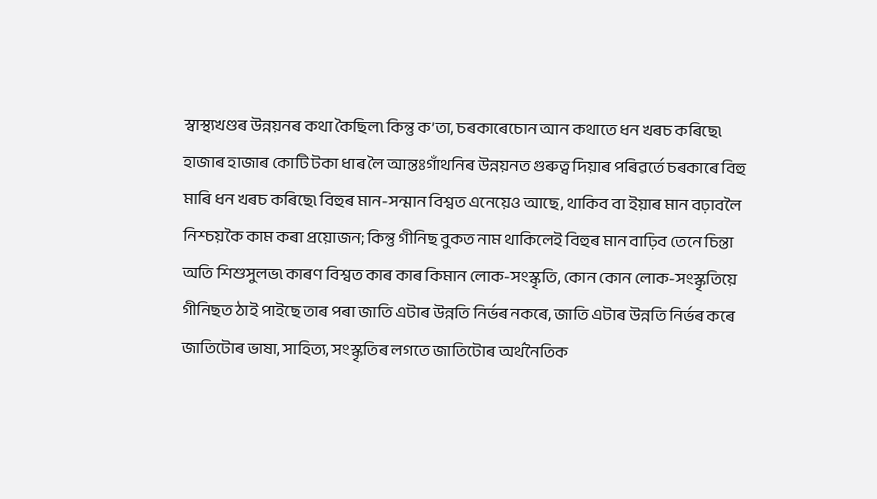স্বাস্থ্যখণ্ডৰ উন্নয়নৰ কথা কৈছিল৷ কিন্তু ক’তা, চৰকাৰেচোন আন কথাতে ধন খৰচ কৰিছে৷ হাজাৰ হাজাৰ কোটি টকা ধাৰ লৈ আন্তঃগাঁথনিৰ উন্নয়নত গুৰুত্ব দিয়াৰ পৰিৱৰ্তে চৰকাৰে বিহু মাৰি ধন খৰচ কৰিছে৷ বিহুৰ মান-সন্মান বিশ্বত এনেয়েও আছে, থাকিব বা ইয়াৰ মান বঢ়াবলৈ নিশ্চয়কৈ কাম কৰা প্ৰয়োজন; কিন্তু গীনিছ বুকত নাম থাকিলেই বিহুৰ মান বাঢ়িব তেনে চিন্তা অতি শিশুসুলভ৷ কাৰণ বিশ্বত কাৰ কাৰ কিমান লোক-সংস্কৃতি, কোন কোন লোক-সংস্কৃতিয়ে গীনিছত ঠাই পাইছে তাৰ পৰা জাতি এটাৰ উন্নতি নিৰ্ভৰ নকৰে, জাতি এটাৰ উন্নতি নিৰ্ভৰ কৰে জাতিটোৰ ভাষা, সাহিত্য, সংস্কৃতিৰ লগতে জাতিটোৰ অৰ্থনৈতিক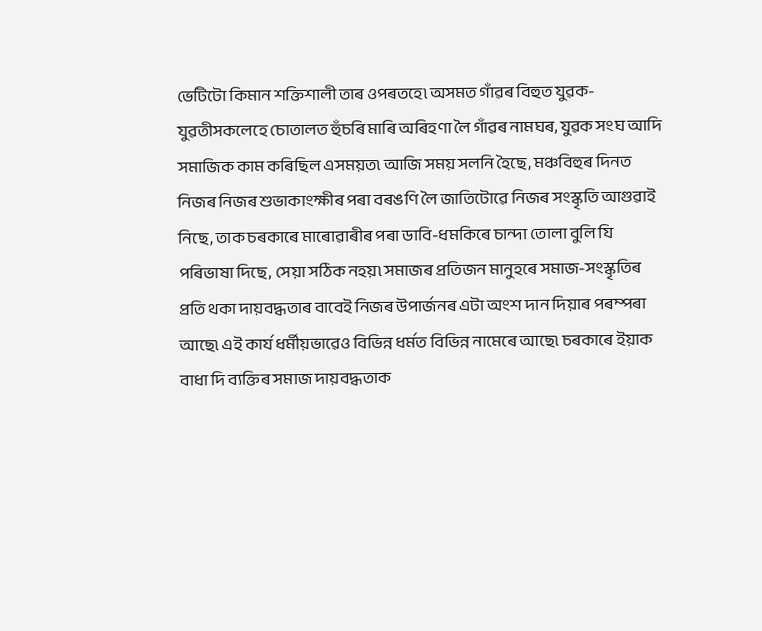ভেটিটো কিমান শক্তিশালী তাৰ ওপৰতহে৷ অসমত গাঁৱৰ বিহুত যুৱক-যুৱতীসকলেহে চোতালত হুঁচৰি মাৰি অৰিহণা লৈ গাঁৱৰ নামঘৰ, যুৱক সংঘ আদি সমাজিক কাম কৰিছিল এসময়ত৷ আজি সময় সলনি হৈছে, মঞ্চবিহুৰ দিনত নিজৰ নিজৰ শুভাকাংক্ষীৰ পৰা বৰঙণি লৈ জাতিটোৱে নিজৰ সংস্কৃতি আগুৱাই নিছে, তাক চৰকাৰে মাৰোৱাৰীৰ পৰা ডাবি-ধমকিৰে চান্দা তোলা বুলি যি পৰিভাষা দিছে, সেয়া সঠিক নহয়৷ সমাজৰ প্ৰতিজন মানুহৰে সমাজ-সংস্কৃতিৰ প্ৰতি থকা দায়বদ্ধতাৰ বাবেই নিজৰ উপাৰ্জনৰ এটা অংশ দান দিয়াৰ পৰম্পৰা আছে৷ এই কাৰ্য ধৰ্মীয়ভাৱেও বিভিন্ন ধৰ্মত বিভিন্ন নামেৰে আছে৷ চৰকাৰে ইয়াক বাধা দি ব্যক্তিৰ সমাজ দায়বদ্ধতাক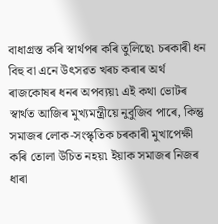বাধাগ্ৰস্ত কৰি স্বাৰ্থপৰ কৰি তুলিছে৷ চৰকাৰী ধন বিহু বা এনে উৎসৱত খৰচ কৰাৰ অৰ্থ ৰাজকোষৰ ধনৰ অপব্যয়৷ এই কথা ভোটৰ স্বাৰ্থত আজিৰ মুখ্যমন্ত্ৰীয়ে নুবুজিব পাৰে, কিন্তু সমাজৰ লোক-সংস্কৃতিক চৰকাৰী মুখাপেক্ষী কৰি তোলা উচিত নহয়৷ ইয়াক সমাজৰ নিজৰ ধাৰা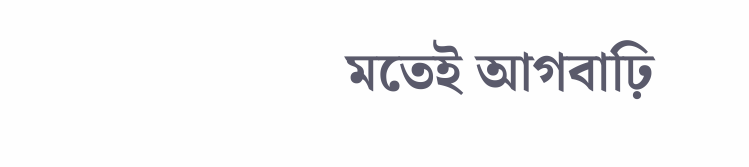মতেই আগবাঢ়ি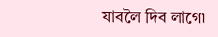যাবলৈ দিব লাগে৷